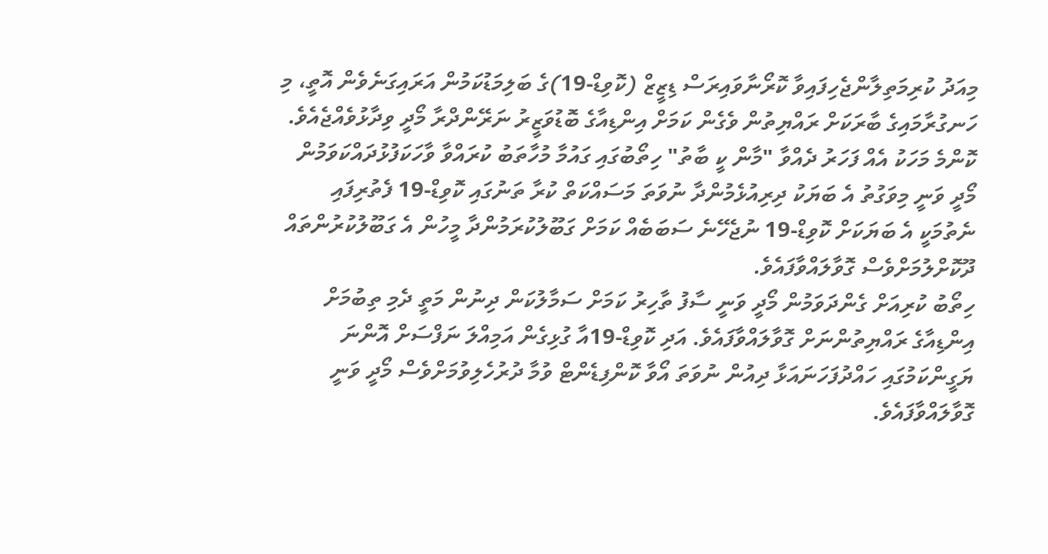މިއަދު ކުރިމަތިލާންޖެހިފައިވާ ކޮރޯނާވައިރަސް ޑިޒީޒް (ކޮވިޑް-19)ގެ ބަލިމަޑުކަމުން އަރައިގަނެވެން އޮތީ، މި ހަނގުރާމައިގެ ބާރަކަށް ރައްޔިތުން ވެގެން ކަމަށް އިންޑިއާގެ ބޮޑުވަޒީރު ނަރޭންދްރާ މޯދީ ވިދާޅުވެއްޖެއެވެ.
ކޮންމެ މަހަކު އެއް ފަހަރު ދެއްވާ "މާން ކީ ބާތު" ހިތޯބުގައި ގައުމާ މުހާތަބު ކުރައްވާ ވާހަކަފުޅުދައްކަވަމުން މޯދީ ވަނީ މިވަގުތު އެ ބަޔަކު ދިރިއުޅެމުންދާ ނުވަތަ މަސައްކަތް ކުރާ ތަނުގައި ކޮވިޑް-19 ފެތުރިފައި ނެތުމަކީ އެ ބަޔަކަށް ކޮވިޑް-19 ނުޖެހޭނެ ސަބަބެއް ކަމަށް ގަބޫލުކުރަމުންދާ މީހުން އެ ގަބޫލުކުރުންތައް ދޫކޮށްލުމަށްވެސް ގޮވާލައްވާފައެވެ.
ހިތޯބު ކުރިއަށް ގެންދަވަމުން މޯދީ ވަނީ ސާފު ތާހިރު ކަމަށް ސަމާލުކަން ދިނުން މަތީ ދެމި ތިބުމަށް އިންޑިއާގެ ރައްޔިތުންނަށް ގޮވާލައްވާފައެވެ. އަދި ކޮވިޑް-19އާ ގުޅިގެން އަމިއްލަ ނަފްސަށް އޮންނަ ޔަގީންކަމުގައި ހައްދުފަހަނައަޅާ ދިއުން ނުވަތަ އޯވާ ކޮންފިޑެންޓް ވުމާ ދުރުހެލިވުމަށްވެސް މޯދީ ވަނީ ގޮވާލައްވާފައެވެ.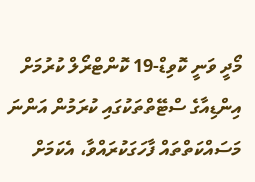މޯދީ ވަނީ ކޮވިޑް-19 ކޮންޓްރޯލް ކުރުމަށް އިންޑިއާގެ ސްޓޭތްތަކުގައި ކުރަމުން އަންނަ މަސައްކަތްތައް ފާހަގަކުރައްވާ، އެކަމަށް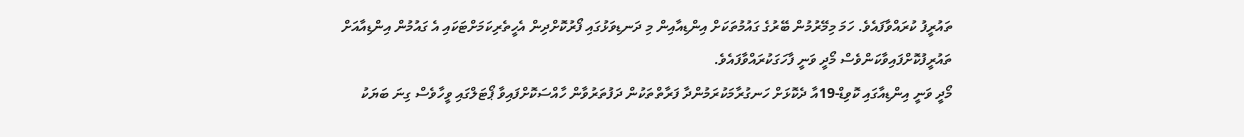ތައުރީފު ކުރައްވާފައެވެ. ހަމަ މިމޭރުމުން ބޭރުގެ ގައުމުތަކަށް އިންޑިއާއިން މި ދަނޑިވަޅުގައި ފޯރުކޮށްދިން އެހީތެރިކަމަށްޓަކައި އެ ގައުމުން އިންޑިއާއަށް ތައުރީފުކޮށްފައިވާކަންވެސް މޯދީ ވަނީ ފާހަގަކުރައްވާފައެވެ.
މޯދީ ވަނީ އިންޑިއާގައި ކޮވިޑް-19އާ ދެކޮޅަށް ހަނގުރާމަކުރަމުންދާ ފަރާތްތަކުން ދަފުތަރުވާން ހާއްސަކޮށްފައިވާ ޕޯޓަލްގައި ވީހާވެސް ގިނަ ބަޔަކު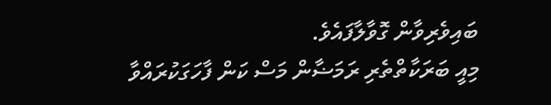ބައިވެރިވާން ގޮވާލާފައެވެ.
މިއީ ބަރަކާތްތެރި ރަމަޟާން މަސް ކަން ފާހަގަކުރައްވާ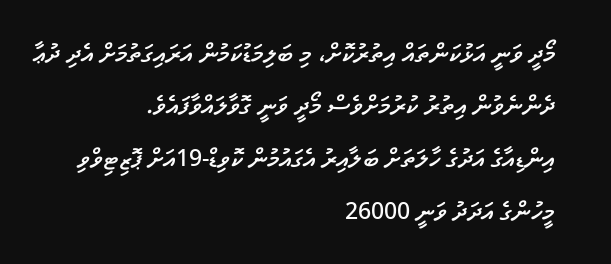މޯދީ ވަނީ އަޅުކަންތައް އިތުރުކޮށް، މި ބަލިމަޑުކަމުން އަރައިގަތުމަށް އެދި ދުޢާ ދެންނެވުން އިތުރު ކުރުމަށްވެސް މޯދީ ވަނީ ގޮވާލައްވާފައެވެ.
އިންޑިއާގެ އަދުގެ ހާލަތަށް ބަލާއިރު އެގައުމުން ކޮވިޑް-19އަށް ޕޮޒިޓިވްވި މީހުންގެ އަދަދު ވަނީ 26000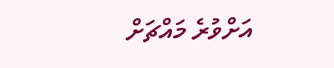އަށްވުރެ މައްޗަށް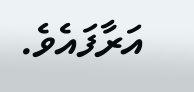އަރާފައެވެ.